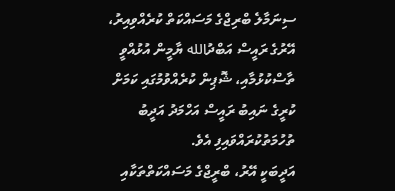ސިނަމާލެ ބްރިޖްގެ މަސައްކަތް ކުރެއްވިއިރު، އޭރުގެ ރައީސް އަބްދުالله ޔާމީން އުޅުއްވީ ތާސްކުޅުމާއި، ޝޮޕިން ކުރެއްވުމުގައި ކަމަށް ކުރީގެ ނައިބު ރައީސް އަހްމަދު އަދީބު ތުހުމަތުކުރައްވައިފި އެވެ.
އަދީބަކީ އޭރު، ބްރީޖްގެ މަސައްކަތްތަކާއި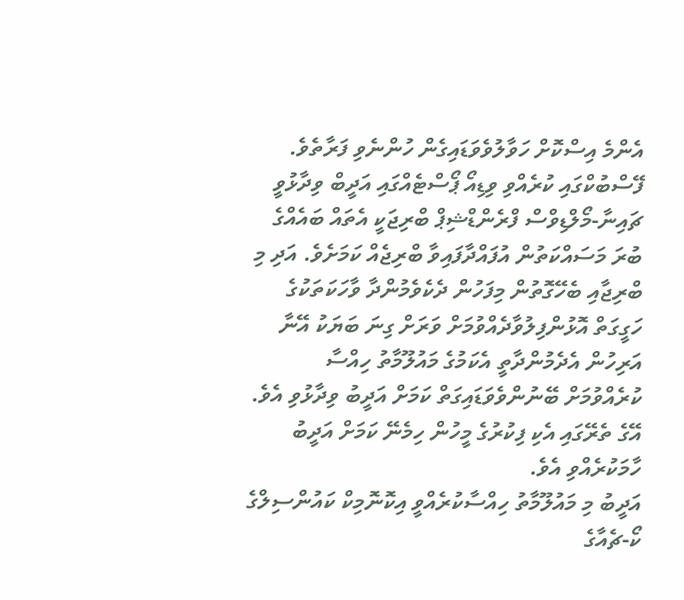އެންމެ އިސްކޮށް ހަވާލުވެވަޑައިގެން ހުންނެވި ފަރާތެވެ.
ފޭސްބުކްގައި ކުރެއްވި ވިޑިއޯ ޕޯސްޓެއްގައި އަދީބް ވިދާޅުވީ ޗައިނާ-މޯލްޑިވްސް ފްރެންޑްޝިޕް ބްރިޖަކީ އެތައް ބައެއްގެ ބުރަ މަސައްކަތުން އުފައްދާފައިވާ ބްރިޖެއް ކަމަށެވެ. އަދި މި ބްރިޖާއި ބެހޭގޮތުން މިފަހުން ދެކެވެމުންދާ ވާހަކަތަކުގެ ހަގީގަތް އޮޅުންފިލުވާދެއްވުމަށް ވަރަށް ގިނަ ބަޔަކު އޭނާ އަރިހުން އެދެމުންދާތީ އެކަމުގެ މައުލޫމާތު ހިއްސާ ކުރެއްވުމަށް ބޭނުންވެވަޑައިގަތް ކަމަށް އަދީބު ވިދާޅުވި އެވެ. އޭގެ ތެރޭގައި އެކި ފިކުރުގެ މީހުން ހިމެނޭ ކަމަށް އަދީބު ހާމަކުރެއްވި އެވެ.
އަދީބު މި މައުލޫމާތު ހިއްސާކުރެއްވީ އިކޮނޮމިކް ކައުންސިލްގެ ކޯ-ޗެއާގެ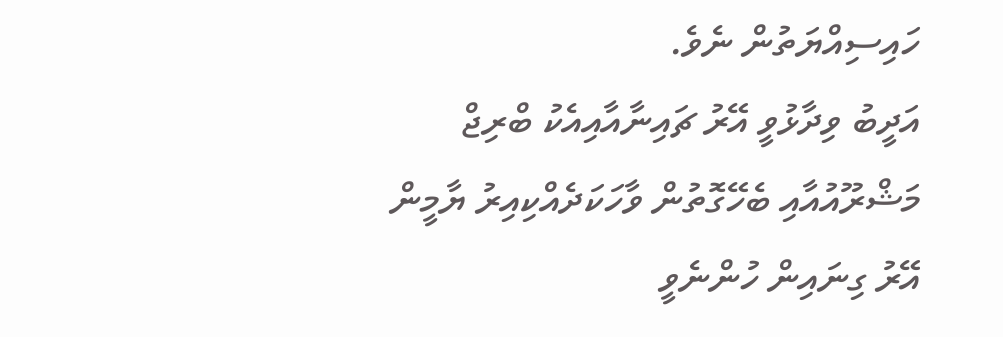ހައިސިއްޔަތުން ނެވެ.
އަދީބު ވިދާޅުވީ އޭރު ޗައިނާއާއިއެކު ބްރިޖް މަޝްރޫއުއާއި ބެހޭގޮތުން ވާހަކަދެއްކިއިރު ޔާމީން އޭރު ގިނައިން ހުންނެވީ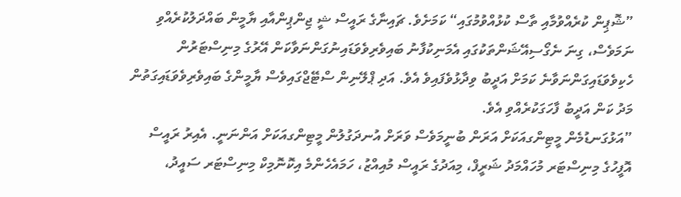”ޝޮޕިން ކުރެއްވުމާއި ތާސް ކުޅުއްވުމުގައި“ ކަމަށެވެ. ޗައިނާގެ ރައީސް ޝީ ޖިންޕިންއާއި ޔާމީން ބައްދަލުކުރެއްވި ނަމަވެސް، ގިނަ ނެގޯސިއޭޝަންތަކުގައި އެމަނިކުފާނު ބައިވެރިވެވަޑައިނުގަންނަވާކަން އޭރުގެ މިނިސްޓަރުން ހެކިވެވަޑައިގަންނަވާނެ ކަމަށް އަދީބު ވިދާޅުވެފައިވެ އެވެ. އަދި ޕްލޭނިން ސްޓޭޖްގައިވެސް ޔާމީންގެ ބައިވެރިވެވަޑައިގަތުން މަދު ކަން އަދީބު ފާހަގަކުރެއްވި އެވެ.
”އަޅުގަނޑުމެން މީޓިންގއަކަށް އަރަން ބުނީމަވެސް ވަރަށް އުނދަގުލުން މީޓިންގއަކަށް އަންނަނީ. އެއިރު ރައީސް އޮފީހުގެ މިނިސްޓަރ މުހައްމަދު ޝަރީފް، މިއަދުގެ ރައީސް މުއިއްޒު، ހަމައެހެންމެ އިކޮނޮމިކް މިނިސްޓަރ ސައީދު،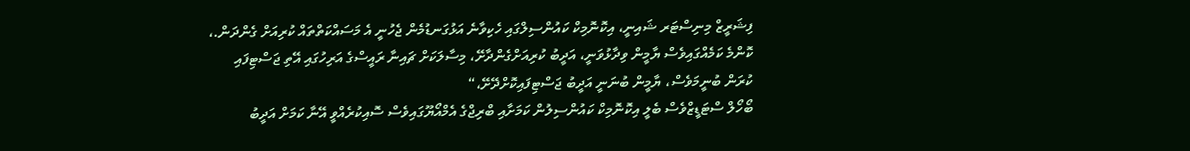ފިޝަރީޒް މިނިސްޓަރ ޝައިނީ، އިކޮނޮމިކް ކައުންސިލްގައި ހެކިވާނެ އަޅުގަނޑުމެން ޖެހުނީ އެ މަސައްކަތްތައް ކުރިއަށް ގެންދަން.، ކޮންމެ ކަމެއްގައިވެސް ޔާމީން ވިދާޅުވަނީ، އަދީބު ކުރިއަށްގެންދާށޭ، މިސާލަކަށް ޗައިނާ ރައީސްގެ އަރިހުގައި އޭތި ޖަސްޓިފައި ކުރަން ބުނީމަވެސް، ޔާމީން ބުނަނީ އަދީބު ޖަސްޓިފައިކޮށްދޭށޭ،“
ބޯހޯލް ސްޓަޑީޒްވެސް ބެލީ އިކޮނޮމިކް ކައުންސިލުން ކަމަށާއި ބްރިޖްގެ އެމްއޯޔޫގައިވެސް ސޮއިކުރެއްވީ އޭނާ ކަމަށް އަދީބު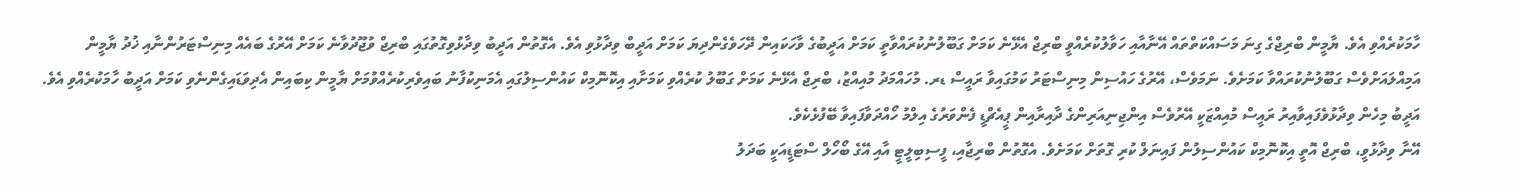ހާމަކުރެއްވި އެވެ. ޔާމީން ބްރިޖްގެ ގިނަ މަސައްކަތްތައް އޭނާއާއި ހަވާލުކުރެއްވީ ބްރިޖް އެޅޭނެ ކަމަށް ގަބޫލުނުކުރައްވާތީ ކަމަށް އަދީބުގެ ވާހަކައިން ދޭހަވެގެންދިޔަ ކަމަށް އަދީބް ވިދާޅުވި އެވެ. އެގޮތުން އަދީބު ވިދާޅުވިގޮތުގައި ބްރިޖް ވުޖޫދުވާނެ ކަމަށް އޭރުގެ ބައެއް މިނިސްޓަރުންނާއި ޚުދު ޔާމީން އަމިއްލައަށްވެސް ގަބޫލުނުކުރައްވާ ކަމަށެވެ. ނަމަވެސް، އޭރުގެ ހައުސިން މިނިސްޓަރު ކަމުގައިވާ ރައީސް ޑރ. މުހައްމަދު މުއިއްޒު، ބްރިޖް އެޅޭނެ ކަމަށް ގަބޫލު ކުރެއްވި ކަމަށާއި އިކޮނޮމިކް ކައުންސިލުގައި އެމަނިކުފާނު ބައިވެރިކުރެއްވުމަށް ޔާމީން ކިބައިން އެދިވަޑައިގެންނެވި ކަމަށް އަދީބު ހާމަކުރެއްވި އެވެ.
އަދީބު މިހެން ވިދާޅުވެފައިވާއިރު ރައީސް މުއިއްޒަކީ އޭރުވެސް އިންޖިނިއަރިންގެ ދާއިރާއިން ޕީއެޗްޑީ ފެންވަރުގެ އިލްމު ހޯއްދަވާފައިވާ ބޭފުޅެކެވެ.
އޭނާ ވިދާޅުވީ، ބްރިޖް އޮތީ އިކޮނޮމިކް ކައުންސިލުން ފައިނަލް ކުރި ގޮތަށް ކަމަށެވެ. އެގޮތުން ބްރިޖާއި، ފީސިބިލީޓީ އާއި އޭގެ ބޯހޯލް ސްޓަޑީއަކީ ބަދަލު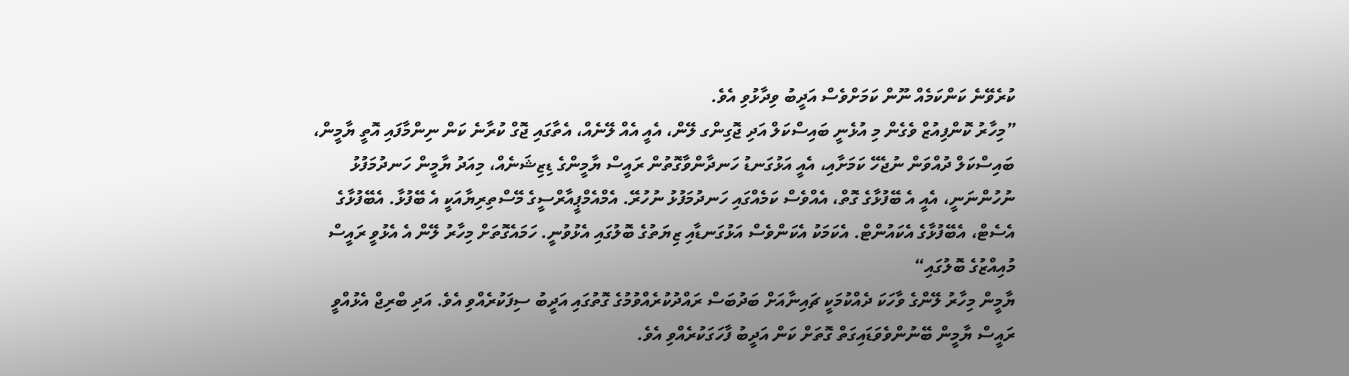ކުރެވޭނެ ކަންކަމެއް ނޫން ކަމަށްވެސް އަދީބު ވިދާޅުވި އެވެ.
”މިހާރު ކޮންފިއުޒް ވެގެން މި އުޅެނީ ބައިސްކަލް އަދި ޖޮގިންގ ލޭން، އެއީ އެއް ލޭނެއް، އެތާގައި ޖޮގް ކުރާނެ ކަން ނިންމާފައި އޮތީ ޔާމީން، ބައިސްކަލް ދުއްވަން ނުޖެހޭ ކަމަށާއި، އެއީ އަޅުގަނޑު ހަނދާންވާގޮތުން ރައީސް ޔާމީންގެ ޑިޒިޝަނެއް، މިއަދު ޔާމީން ހަނދުމަފުޅު ނުހުންނަނީ، އެއީ އެ ބޭފުޅާގެ ގޮތް، އެއްވެސް ކަމެއްގައި ހަނދުމަފުޅު ނުހުރޭ. އެމްއެމްޕީއާރްސީގެ މޭސްތިރިޔާއަކީ އެ ބޭފުޅާ. އެބޭފުޅާގެ އެސެޓް، އެބޭފުޅާގެ އެކައުންޓް. އެކަމަކު އެކަންވެސް އަޅުގަނޑާއި ޒިޔަތުގެ ބޮލުގައި އެޅުވުނީ. ހަމައެގޮތަށް މިހާރު ލޭން އެ އެޅުވީ ރައީސް މުއިއްޒުގެ ބޮލުގައި“
ޔާމީން މިހާރު ލޭންގެ ވާހަކަ ދެއްކުމަކީ ޗައިނާއަށް ބަދުބަސް ރައްދުކުރެއްވުމުގެ ގޮތުގައި އަދީބު ސިފަކުރެއްވި އެވެ. އަދި ބްރިޖް އެޅުއްވީ ރައީސް ޔާމީން ބޭނުންވެވަޑައިގަތް ގޮތަށް ކަން އަދީބު ފާހަގަކުރެއްވި އެވެ.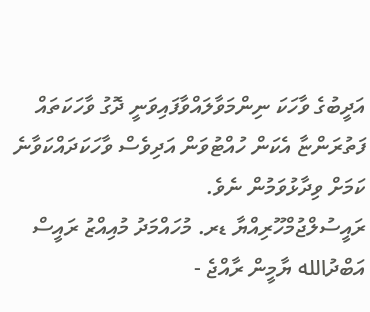އަދީބުގެ ވާހަކަ ނިންމަވާލައްވާފައިވަނީ ދޮގު ވާހަކަތައް ފަތުރަންޏާ އެކަން ހުއްޓުވަން އަދިވެސް ވާހަކަދައްކަވާނެ ކަމަށް ވިދާޅުވަމުން ނެވެ.
ރައީސުލްޖުމްހޫރިއްޔާ ޑރ. މުހައްމަދު މުއިއްޒު ރައީސް އަބްދުالله ޔާމީން ރާއްޖެ -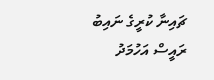ޗައިނާ ކުރީގެ ނައިބު ރައީސް އަހުމަދު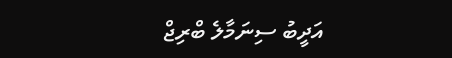އަދީބު ސިނަމާލެ ބްރިޖް